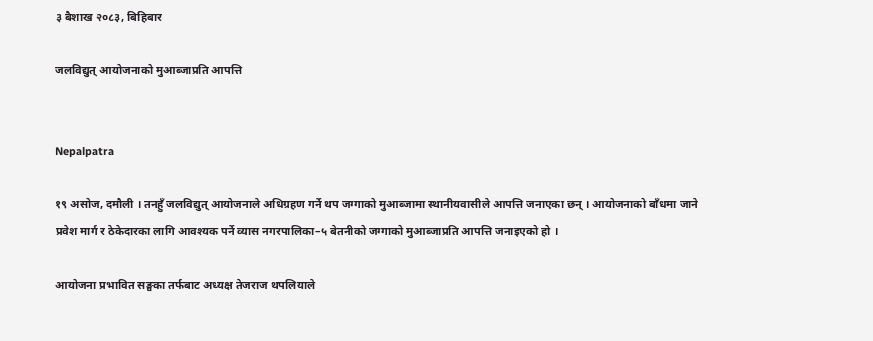३ बैशाख २०८३, बिहिबार

जलविद्युत् आयोजनाको मुआब्जाप्रति आपत्ति


Nepalpatra

१९ असोज, दमौली । तनहुँ जलविद्युत् आयोजनाले अधिग्रहण गर्ने थप जग्गाको मुआब्जामा स्थानीयवासीले आपत्ति जनाएका छन् । आयोजनाको बाँधमा जाने प्रवेश मार्ग र ठेकेदारका लागि आवश्यक पर्ने व्यास नगरपालिका–५ बेतनीको जग्गाको मुआब्जाप्रति आपत्ति जनाइएको हो ।

आयोजना प्रभावित सङ्घका तर्फबाट अध्यक्ष तेजराज थपलियाले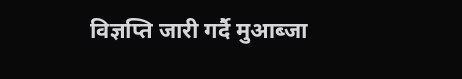विज्ञप्ति जारी गर्दै मुआब्जा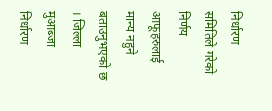निर्धारण समितिले गरेको निर्णय आफूहरुलाई मान्य नहुने बताउनुभएको छ । जिल्ला मुआब्जा निर्धारण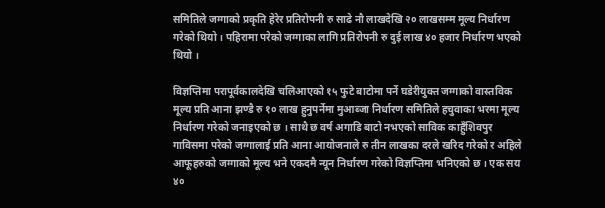समितिले जग्गाको प्रकृति हेरेर प्रतिरोपनी रु साढे नौ लाखदेखि २० लाखसम्म मूल्य निर्धारण गरेको थियो । पहिरामा परेको जग्गाका लागि प्रतिरोपनी रु दुई लाख ४० हजार निर्धारण भएको थियो ।

विज्ञप्तिमा परापूर्वकालदेखि चलिआएको १५ फुटे बाटोमा पर्ने घडेरीयुक्त जग्गाको वास्तविक मूल्य प्रति आना झण्डै रु १० लाख हुनुपर्नेमा मुआब्जा निर्धारण समितिले हचुवाका भरमा मूल्य निर्धारण गरेको जनाइएको छ । साथै छ वर्ष अगाडि बाटो नभएको साविक काहुँशिवपुर गाविसमा परेको जग्गालाई प्रति आना आयोजनाले रु तीन लाखका दरले खरिद गरेको र अहिले आफूहरुको जग्गाको मूल्य भने एकदमै न्यून निर्धारण गरेको विज्ञप्तिमा भनिएको छ । एक सय ४०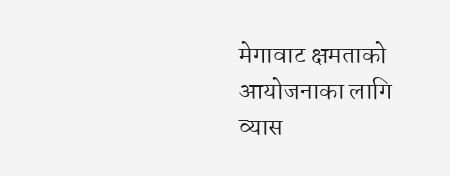मेगावाट क्षमताको आयोजनाका लागि व्यास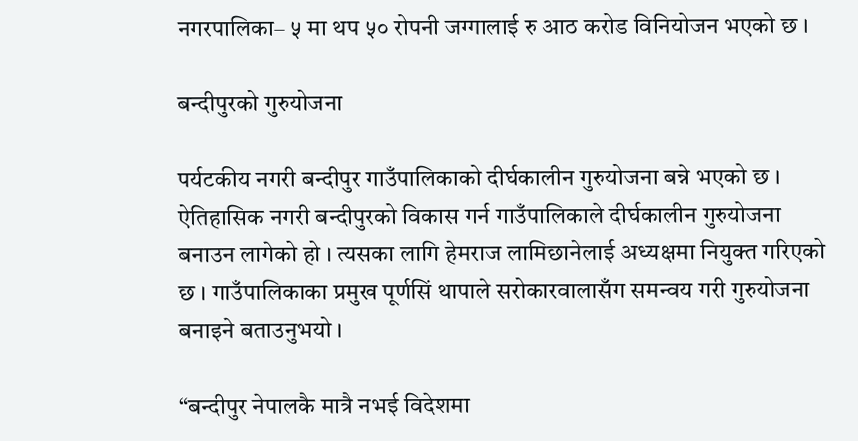नगरपालिका– ५ मा थप ५० रोपनी जग्गालाई रु आठ करोड विनियोजन भएको छ ।

बन्दीपुरको गुरुयोजना

पर्यटकीय नगरी बन्दीपुर गाउँपालिकाको दीर्घकालीन गुरुयोजना बन्ने भएको छ । ऐतिहासिक नगरी बन्दीपुरको विकास गर्न गाउँपालिकाले दीर्घकालीन गुरुयोजना बनाउन लागेको हो । त्यसका लागि हेमराज लामिछानेलाई अध्यक्षमा नियुक्त गरिएको छ । गाउँपालिकाका प्रमुख पूर्णसिं थापाले सरोकारवालासँग समन्वय गरी गुरुयोजना बनाइने बताउनुभयो ।

“बन्दीपुर नेपालकै मात्रै नभई विदेशमा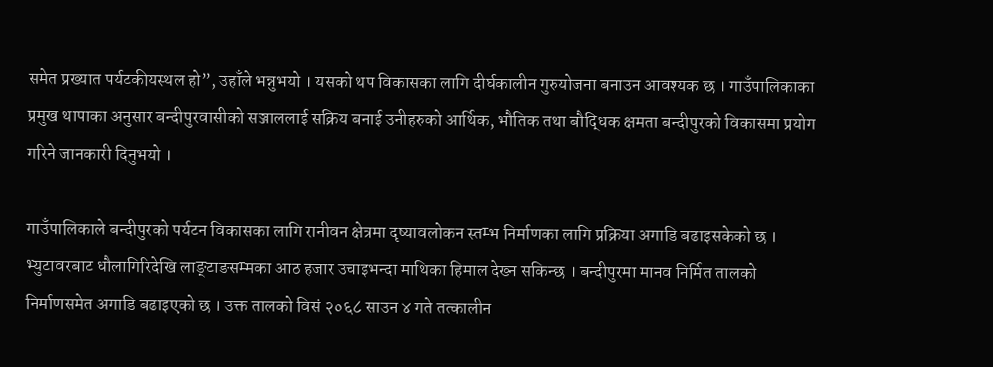समेत प्रख्यात पर्यटकीयस्थल हो”, उहाँले भन्नुभयो । यसको थप विकासका लागि दीर्घकालीन गुरुयोजना बनाउन आवश्यक छ । गाउँपालिकाका प्रमुख थापाका अनुसार बन्दीपुरवासीको सञ्जाललाई सक्रिय बनाई उनीहरुको आर्थिक, भौतिक तथा बौद्धिक क्षमता बन्दीपुरको विकासमा प्रयोग गरिने जानकारी दिनुभयो ।

गाउँपालिकाले बन्दीपुरको पर्यटन विकासका लागि रानीवन क्षेत्रमा दृष्यावलोकन स्तम्भ निर्माणका लागि प्रक्रिया अगाडि बढाइसकेको छ । भ्युटावरबाट धौलागिरिदेखि लाङ्टाङसम्मका आठ हजार उचाइभन्दा माथिका हिमाल देख्न सकिन्छ । बन्दीपुरमा मानव निर्मित तालको निर्माणसमेत अगाडि बढाइएको छ । उक्त तालको विसं २०६८ साउन ४ गते तत्कालीन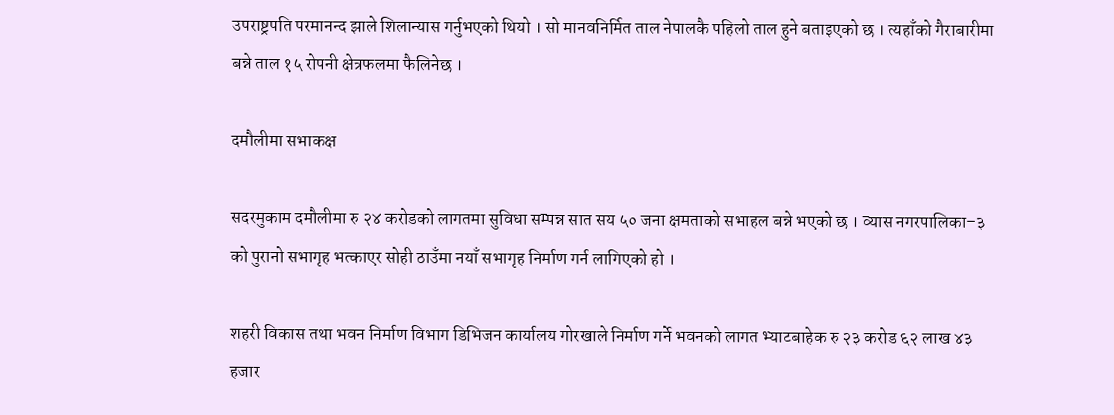उपराष्ट्रपति परमानन्द झाले शिलान्यास गर्नुभएको थियो । सो मानवनिर्मित ताल नेपालकै पहिलो ताल हुने बताइएको छ । त्यहाँको गैराबारीमा बन्ने ताल १५ रोपनी क्षेत्रफलमा फैलिनेछ ।

दमौलीमा सभाकक्ष

सदरमुकाम दमौलीमा रु २४ करोडको लागतमा सुविधा सम्पन्न सात सय ५० जना क्षमताको सभाहल बन्ने भएको छ । व्यास नगरपालिका–३ को पुरानो सभागृह भत्काएर सोही ठाउँमा नयाँ सभागृह निर्माण गर्न लागिएको हो ।

शहरी विकास तथा भवन निर्माण विभाग डिभिजन कार्यालय गोरखाले निर्माण गर्ने भवनको लागत भ्याटबाहेक रु २३ करोड ६२ लाख ४३ हजार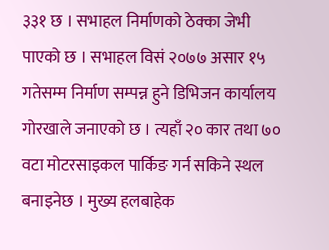३३१ छ । सभाहल निर्माणको ठेक्का जेभी पाएको छ । सभाहल विसं २०७७ असार १५ गतेसम्म निर्माण सम्पन्न हुने डिभिजन कार्यालय गोरखाले जनाएको छ । त्यहाँ २० कार तथा ७० वटा मोटरसाइकल पार्किङ गर्न सकिने स्थल बनाइनेछ । मुख्य हलबाहेक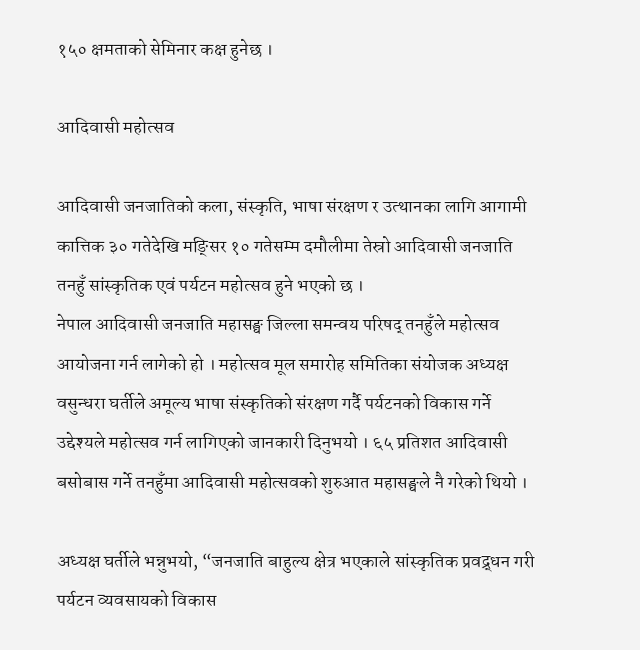१५० क्षमताको सेमिनार कक्ष हुनेछ ।

आदिवासी महोत्सव

आदिवासी जनजातिको कला, संस्कृति, भाषा संरक्षण र उत्थानका लागि आगामी कात्तिक ३० गतेदेखि मङ्सिर १० गतेसम्म दमौलीमा तेस्रो आदिवासी जनजाति तनहुँ सांस्कृतिक एवं पर्यटन महोत्सव हुने भएको छ ।
नेपाल आदिवासी जनजाति महासङ्घ जिल्ला समन्वय परिषद् तनहुँले महोत्सव आयोजना गर्न लागेको हो । महोत्सव मूल समारोह समितिका संयोजक अध्यक्ष वसुन्धरा घर्तीले अमूल्य भाषा संस्कृतिको संरक्षण गर्दै पर्यटनको विकास गर्ने उद्देश्यले महोत्सव गर्न लागिएको जानकारी दिनुभयो । ६५ प्रतिशत आदिवासी बसोबास गर्ने तनहुँमा आदिवासी महोत्सवको शुरुआत महासङ्घले नै गरेको थियो ।

अध्यक्ष घर्तीले भन्नुभयो, “जनजाति बाहुल्य क्षेत्र भएकाले सांस्कृतिक प्रवद्र्धन गरी पर्यटन व्यवसायको विकास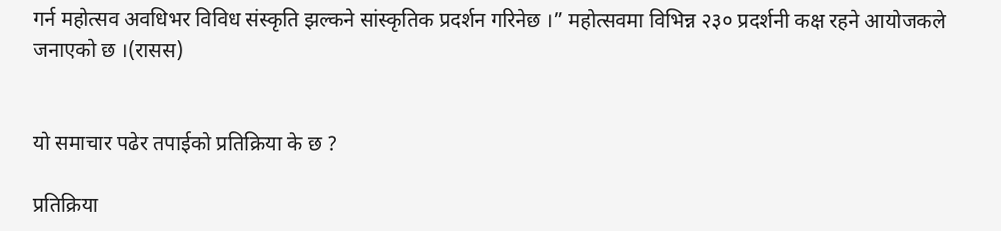गर्न महोत्सव अवधिभर विविध संस्कृति झल्कने सांस्कृतिक प्रदर्शन गरिनेछ ।” महोत्सवमा विभिन्न २३० प्रदर्शनी कक्ष रहने आयोजकले जनाएको छ ।(रासस)


यो समाचार पढेर तपाईको प्रतिक्रिया के छ ?

प्रतिक्रिया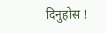दिनुहोस !